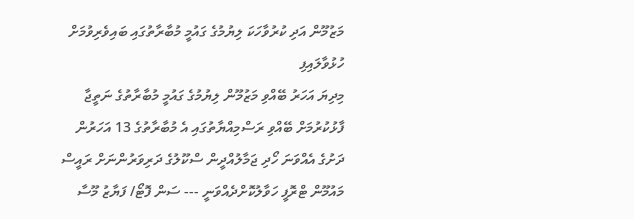މަޒުމޫން އަދި ކުރުވާހަކަ ލިޔުމުގެ ގައުމީ މުބާރާތުގައި ބައިވެރިވުމަށް ހުޅުވާލައިފި
މިދިޔަ އަހަރު ބޭއްވި މަޒުމޫން ލިޔުމުގެ ގައުމީ މުބާރާތުގެ ނަތީޖާ ފާޅުކުރުމަށް ބޭއްވި ރަސްމިއްޔާތުގައި އެ މުބާރާތުގެ 13 އަހަރުން ދަށުގެ އެއްވަނަ ހޯދި ޖަމާލުއްދީން ސްކޫލުގެ ދަރިވަރުންނަށް ރައީސް މައުމޫން ޓްރޮފީ ހަވާލުކޮށްދެއްވަނީ --- ސަން ފޮޓޯ/ ފަޔާޒު މޫސާ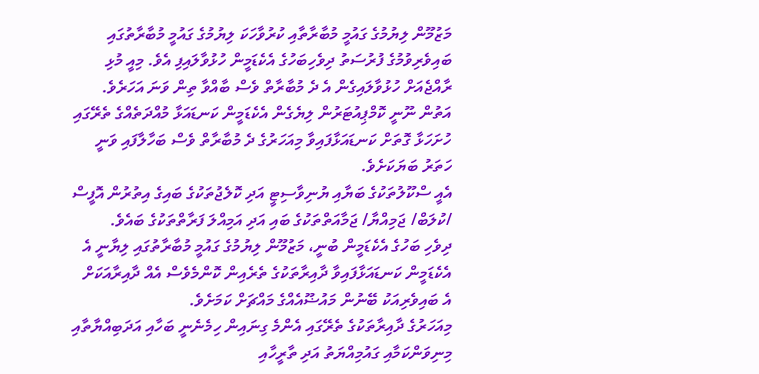މަޒުމޫން ލިޔުމުގެ ގައުމީ މުބާރާތާއި ކުރުވާހަކަ ލިޔުމުގެ ގައުމީ މުބާރާތުގައި ބައިވެރިވުމުގެ ފުރުސަތު ދިވެހިބަހުގެ އެކެޑަމީން ހުޅުވާލައިފި އެވެ. މިއީ މުޅި ރާއްޖެއަށް ހުޅުވާލައިގެން އެ ދެ މުބާރާތް ވެސް ބާއްވާ ތިން ވަނަ އަހަރެވެ.
އަތުން ނޫނީ ކޮމްޕިއުޓަރުން ލިޔެގެން އެކެޑަމީން ކަނޑައަޅާ މުއްދަތެއްގެ ތެރޭގައި ހުށަހަޅާ ގޮތަށް ކަނޑައަޅާފައިވާ މިއަހަރުގެ ދެ މުބާރާތް ވެސް ބަހާލާފައި ވަނީ ހަތަރު ބަޔަކަށެވެ.
އެއީ ސްކޫލުތަކުގެ ބަޔާއި ޔުނިވާސިޓީ އަދި ކޮލެޖުތަކުގެ ބައިގެ އިތުރުން އޮފީސް /ކުލަބް/ ޖަމިއްޔާ/ ޖަމާއަތްތަކުގެ ބައި އަދި އަމިއްލަ ފަރާތްތަކުގެ ބައެވެ.
ދިވެހި ބަހުގެ އެކެޑަމީން ބުނީ، މަޒުމޫން ލިޔުމުގެ ގައުމީ މުބާރާތުގައި ލިޔާނީ އެ އެކެޑަމީން ކަނޑައަޅާފައިވާ ދާއިރާތަކުގެ ތެރެއިން ކޮންމެވެސް އެއް ދާއިރާއަކަށް އެ ބައިވެރިއަކު ބޭނުން މައުޟޫއެއްގެ މައްޗަށް ކަމަށެވެ.
މިއަހަރުގެ ދާއިރާތަކުގެ ތެރޭގައި އެންމެ ގިނައިން ހިމެނެނީ ބަހާއި އަދަބިއްޔާތާއި މިނިވަންކަމާއި ގައުމިއްޔަތު އަދި ތާރީހާއި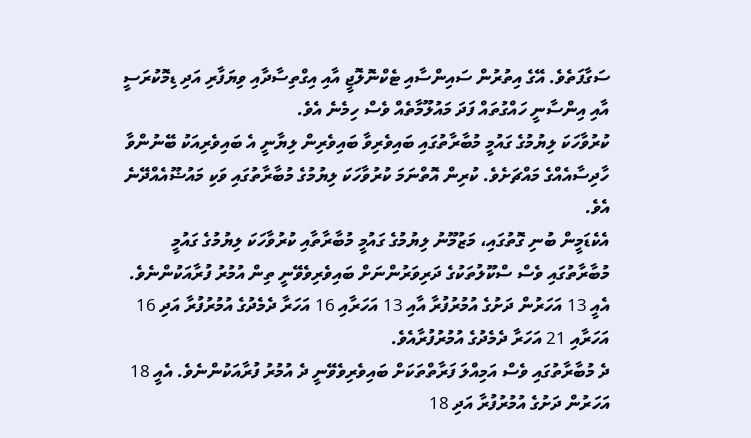ސަގާފަތެވެ. އޭގެ އިތުރުން ސައިންސާއި ޓެކްނޮލޮޖީ އާއި އިގްތިސާދާއި ވިޔަފާރި އަދި ޑިމޮކުރަސީ އާއި އިންސާނީ ހައްގުތައް ފަދަ މައުލޫމާތެއް ވެސް ހިމެނެ އެވެ.
ކުރުވާހަކަ ލިޔުމުގެ ގައުމީ މުބާރާތުގައި ބައިވެރިވާ ބައިވެރިން ލިޔާނީ އެ ބައިވެރިއަކު ބޭނުންވާ ހާދިސާއެއްގެ މައްޗަށެވެ. ކުރިން އޮތްނަމަ ކުރުވާހަކަ ލިޔުމުގެ މުބާރާތުގައި ވަކި މައުޟޫއެއްދޭނެ އެވެ.
އެކެޑަމީން ބުނި ގޮތުގައި، މަޒުމޫނު ލިޔުމުގެ ގައުމީ މުބާރާތާއި ކުރުވާހަކަ ލިޔުމުގެ ގައުމީ މުބާރާތުގައި ވެސް ސްކޫލުތަކުގެ ދަރިވަރުންނަށް ބައިވެރިވެވޭނީ ތިން އުމުރު ފުރާއަކުންނެވެ. އެއީ 13 އަހަރުން ދަށުގެ އުމުރުފުރާ އާއި 13 އަހަރާއި 16 އަހަރާ ދެމެދުގެ އުމުރުފުރާ އަދި 16 އަހަރާއި 21 އަހަރާ ދެމެދުގެ އުމުރުފުރާއެވެ.
ދެ މުބާރާތުގައި ވެސް އަމިއްލަ ފަރާތްތަކަށް ބައިވެރިވެވޭނީ ދެ އުމުރު ފުރާއަކުންނެވެ. އެއީ 18 އަހަރުން ދަށުގެ އުމުރުފުރާ އަދި 18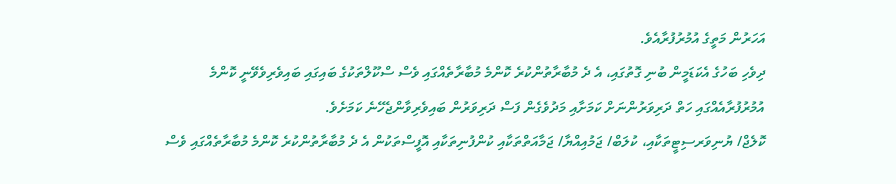އަހަރުން މަތީގެ އުމުރުފުރާއެވެ.
ދިވެހި ބަހުގެ އެކަޑަމީން ބުނި ގޮތުގައި، އެ ދެ މުބާރާތުންކުރެ ކޮންމެ މުބާރާތެއްގައި ވެސް ސްކޫލްތަކުގެ ބައިގައި ބައިވެރިވެވޭނީ ކޮންމެ އުމުރުފުރާއެއްގައި ހަތް ދަރިވަރުންނަށް ކަމަށާއި މަދުވެގެން ފަސް ދަރިވަރުން ބައިވެރިވާންޖެހޭނެ ކަމަށެވެ.
ކޮލެޖް/ ޔުނިވަރސިޓީތަކާއި، ކުލަބް/ ޖަމުއިއްޔާ/ ޖަމާއަތްތަކާއި ކުންފުނިތަކާއި އޮފީސްތަކުން އެ ދެ މުބާރާތުންކުރެ ކޮންމެ މުބާރާތެއްގައި ވެސް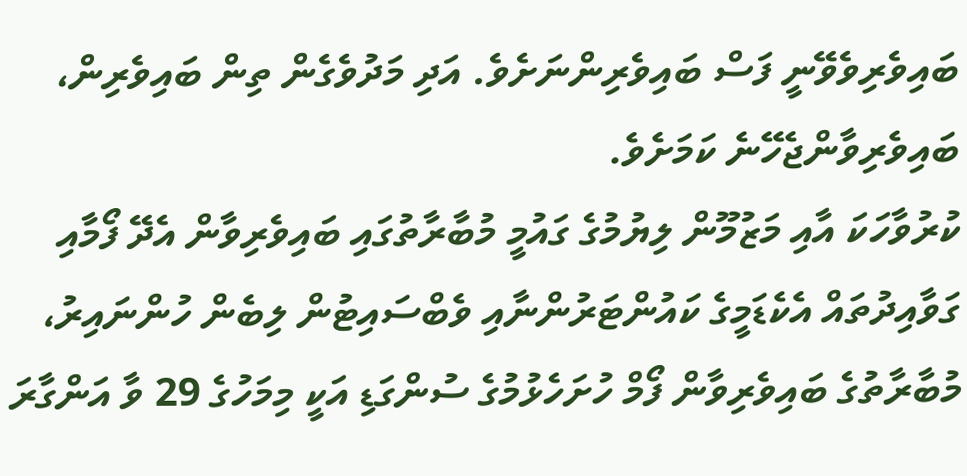ބައިވެރިވެވޭނީ ފަސް ބައިވެރިންނަށެވެ. އަދި މަދުވެގެން ތިން ބައިވެރިން، ބައިވެރިވާންޖެހޭނެ ކަމަށެވެ.
ކުރުވާހަކަ އާއި މަޒުމޫން ލިޔުމުގެ ގައުމީ މުބާރާތުގައި ބައިވެރިވާން އެދޭ ފޯމާއި ގަވާއިދުތައް އެކެޑަމީގެ ކައުންޓަރުންނާއި ވެބްސައިޓުން ލިބެން ހުންނައިރު، މުބާރާތުގެ ބައިވެރިވާން ފޯމް ހުށަހެޅުމުގެ ސުންގަޑި އަކީ މިމަހުގެ 29 ވާ އަންގާރަ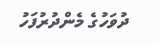ދުވަހުގެ މެންދުރުފަހު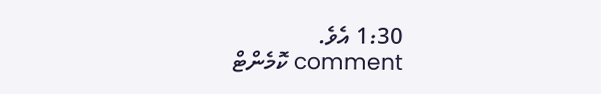1:30 އެވެ.
comment ކޮމެންޓް